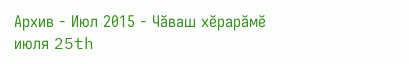Архив - Июл 2015 - Чăваш хĕрарăмĕ
июля 25th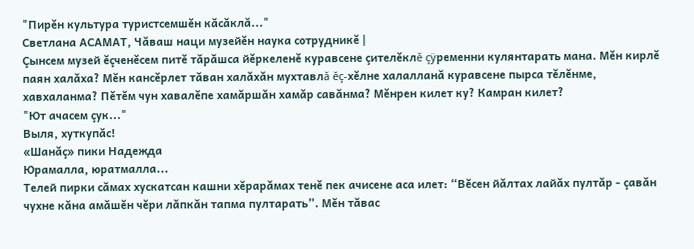"Пирĕн культура туристсемшĕн кăсăклă..."
Светлана АСАМАТ, Чăваш наци музейĕн наука сотрудникĕ |
Çынсем музей ĕçченĕсем питĕ тăрăшса йĕркеленĕ куравсене çителĕклĕ çÿременни кулянтарать мана. Мĕн кирлĕ паян халăха? Мĕн кансĕрлет тăван халăхăн мухтавлă ĕç-хĕлне халалланă куравсене пырса тĕлĕнме, хавхаланма? Пĕтĕм чун хавалĕпе хамăршăн хамăр савăнма? Мĕнрен килет ку? Камран килет?
"Ют ачасем çук..."
Выля, хуткупăс!
«Шанăç» пики Надежда
Юрамалла, юратмалла...
Телей пирки сăмах хускатсан кашни хĕрарăмах тенĕ пек ачисене аса илет: “Вĕсен йăлтах лайăх пултăр - çавăн чухне кăна амăшĕн чĕри лăпкăн тапма пултарать”. Мĕн тăвас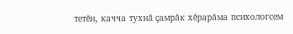тетĕн, качча тухнă çамрăк хĕрарăма психологсем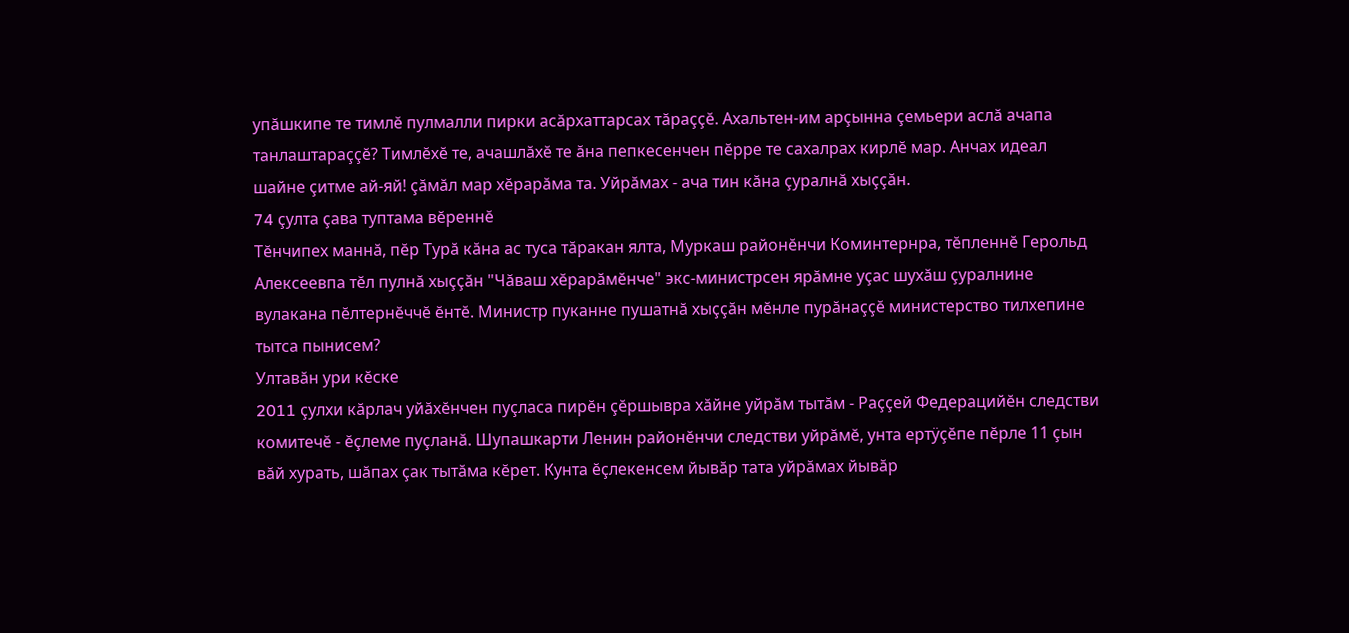упăшкипе те тимлĕ пулмалли пирки асăрхаттарсах тăраççĕ. Ахальтен-им арçынна çемьери аслă ачапа танлаштараççĕ? Тимлĕхĕ те, ачашлăхĕ те ăна пепкесенчен пĕрре те сахалрах кирлĕ мар. Анчах идеал шайне çитме ай-яй! çăмăл мар хĕрарăма та. Уйрăмах - ача тин кăна çуралнă хыççăн.
74 çулта çава туптама вĕреннĕ
Тĕнчипех маннă, пĕр Турă кăна ас туса тăракан ялта, Муркаш районĕнчи Коминтернра, тĕпленнĕ Герольд Алексеевпа тĕл пулнă хыççăн "Чăваш хĕрарăмĕнче" экс-министрсен ярăмне уçас шухăш çуралнине вулакана пĕлтернĕччĕ ĕнтĕ. Министр пуканне пушатнă хыççăн мĕнле пурăнаççĕ министерство тилхепине тытса пынисем?
Ултавăн ури кĕске
2011 çулхи кăрлач уйăхĕнчен пуçласа пирĕн çĕршывра хăйне уйрăм тытăм - Раççей Федерацийĕн следстви комитечĕ - ĕçлеме пуçланă. Шупашкарти Ленин районĕнчи следстви уйрăмĕ, унта ертÿçĕпе пĕрле 11 çын вăй хурать, шăпах çак тытăма кĕрет. Кунта ĕçлекенсем йывăр тата уйрăмах йывăр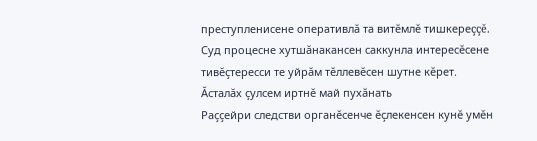преступленисене оперативлă та витĕмлĕ тишкереççĕ. Суд процесне хутшăнакансен саккунла интересĕсене тивĕçтересси те уйрăм тĕллевĕсен шутне кĕрет.
Ăсталăх çулсем иртнĕ май пухăнать
Раççейри следстви органĕсенче ĕçлекенсен кунĕ умĕн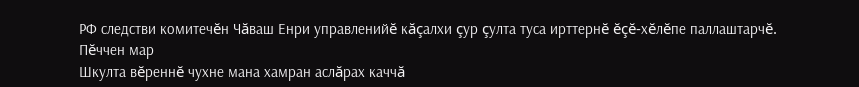РФ следстви комитечĕн Чăваш Енри управленийĕ кăçалхи çур çулта туса ирттернĕ ĕçĕ-хĕлĕпе паллаштарчĕ.
Пĕччен мар
Шкулта вĕреннĕ чухне мана хамран аслăрах каччă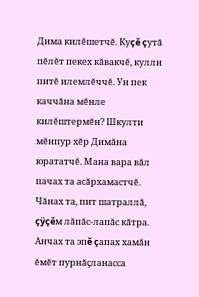Дима килĕшетчĕ. Куçĕ çутă пĕлĕт пекех кăвакчĕ, кулли питĕ илемлĕччĕ. Ун пек каччăна мĕнле килĕштермĕн? Шкулти мĕнпур хĕр Димăна юрататчĕ. Мана вара вăл пачах та асăрхамастчĕ. Чăнах та, пит шатраллă, çÿçĕм лăпăс-лапăс кăтра. Анчах та эпĕ çапах хамăн ĕмĕт пурнăçланасса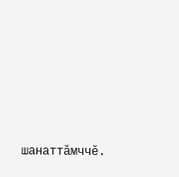шанаттăмччĕ.